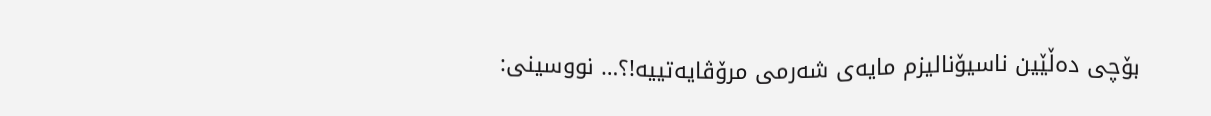بۆچی دەڵێین ناسیۆنالیزم مایەی شەرمی مرۆڤایەتییە!؟… نووسینی: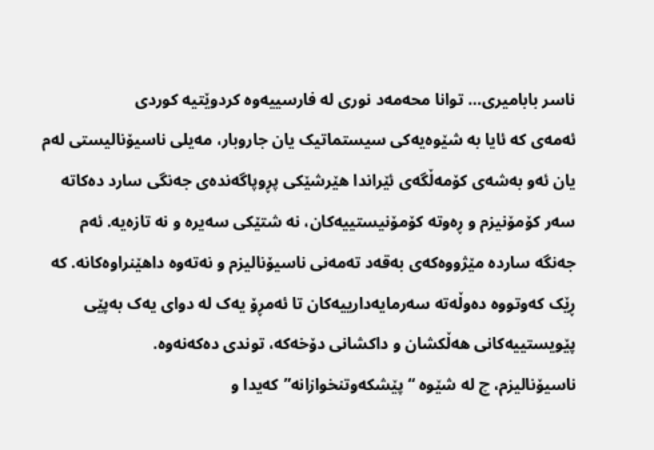ناسر بابامیری… توانا محەمەد نوری لە فارسییەوە کردوێتیە کوردی
ئەمەی کە ئایا بە شێوەیەکی سیستماتیک یان جاروبار، مەیلی ناسیۆنالیستی لەم یان ئەو بەشەی کۆمەڵگەی ئێراندا هێرشێکی پڕوپاگەندەی جەنگی سارد دەکاتە سەر کۆمۆنیزم و ڕەوتە کۆمۆنیستییەکان، نە شتێکی سەیرە و نە تازەیە. ئەم جەنگە ساردە مێژووەکەی بەقەد تەمەنی ناسیۆنالیزم و نەتەوە داهێنراوەکانە. کە ڕێک کەوتووە دەوڵەتە سەرمایەدارییەکان تا ئەمڕۆ یەک لە دوای یەک بەپێی پێویستییەکانی هەڵکشان و داکشانی دۆخەکە، توندی دەکەنەوە.
ناسیۆنالیزم، چ لە شێوە “پێشکەوتنخوازانە”کەیدا و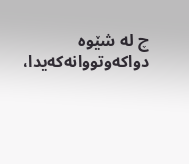چ لە شێوە دواکەوتووانەکەیدا،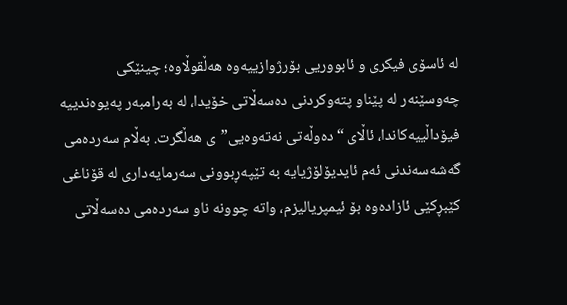لە ئاسۆی فیکری و ئابووریی بۆرژوازییەوە هەڵقوڵاوە؛ چینێکی چەوسێنەر لە پێناو پتەوکردنی دەسەڵاتی خۆیدا، لە بەرامبەر پەیوەندییە فیۆداڵییەکاندا، ئاڵای “دەوڵەتی نەتەوەیی”ی هەڵگرت. بەڵام سەردەمی گەشەسەندنی ئەم ئایدیۆلۆژیایە بە تێپەڕبوونی سەرمایەداری لە قۆناغی کێبڕکێی ئازادەوە بۆ ئیمپریالیزم، واتە چوونە ناو سەردەمی دەسەڵاتی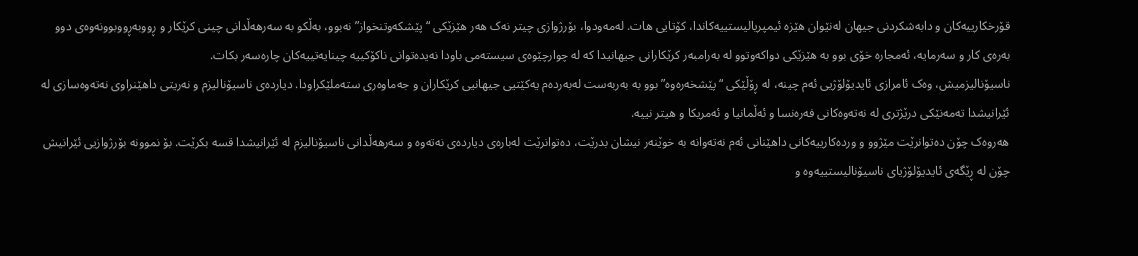قۆرخکارییەکان و دابەشکردنی جیهان لەنێوان هێزە ئیمپریالیستییەکاندا، کۆتایی هات. لەمەودوا، بۆرژوازی چیتر نەک هەر هێزێکی “پێشکەوتنخواز” نەبوو، بەڵکو بە سەرهەڵدانی چینی کرێکار و ڕووبەڕووبوونەوەی دوو بەرەی کار و سەرمایە، ئەمجارە خۆی بوو بە هێزێکی دواکەوتوو لە بەرامبەر کرێکارانی جیهانیدا کە لە چوارچێوەی سیستەمی باودا نەیدەتوانی ناکۆکییە چینایەتییەکان چارەسەر بکات.
ناسیۆنالیزمیش، وەک ئامرازی ئایدیۆلۆژیی ئەم چینە، لە ڕۆڵێکی “پێشخەرەوە” بوو بە بەربەست لەبەردەم یەکێتیی جیهانیی کرێکاران و جەماوەری ستەملێکراودا. دیاردەی ناسیۆنالیزم و نەریتی داهێنراوی نەتەوەسازی لە ئێرانیشدا تەمەنێکی درێژتری لە نەتەوەکانی فەرەنسا و ئەڵمانیا و ئەمریکا و هیتر نییە.
هەروەک چۆن دەتوانرێت مێژوو و وردەکارییەکانی داهێنانی ئەم نەتەوانە بە خوێنەر نیشان بدرێت، دەتوانرێت لەبارەی دیاردەی نەتەوە و سەرهەڵدانی ناسیۆنالیزم لە ئێرانیشدا قسە بکرێت. بۆ نموونە بۆرژوازیی ئێرانیش چۆن لە ڕێگەی ئایدیۆلۆژیای ناسیۆنالیستییەوە و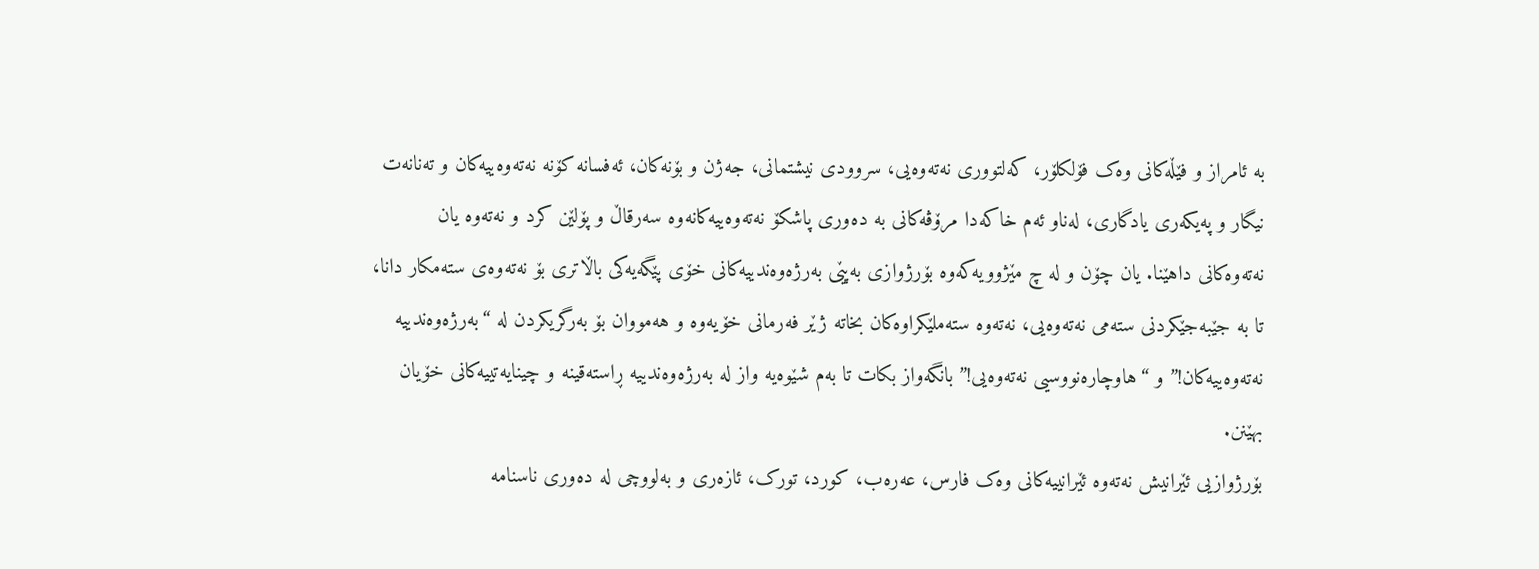بە ئامراز و فێڵەکانی وەک فۆلکلۆر، کەلتووری نەتەوەیی، سروودی نیشتمانی، جەژن و بۆنەکان، ئەفسانە کۆنە نەتەوەییەکان و تەنانەت نیگار و پەیکەری یادگاری، لەناو ئەم خاکەدا مرۆڤەکانی بە دەوری پاشکۆ نەتەوەییەکانەوە سەرقاڵ و پۆلێن کرد و نەتەوە یان نەتەوەکانی داهێنا. یان چۆن و لە چ مێژوویەکەوە بۆرژوازی بەپێی بەرژەوەندییەکانی خۆی پێگەیەکی باڵاتری بۆ نەتەوەی ستەمکار دانا، تا بە جێبەجێکردنی ستەمی نەتەوەیی، نەتەوە ستەملێکراوەکان بخاتە ژێر فەرمانی خۆیەوە و هەمووان بۆ بەرگریکردن لە “بەرژەوەندییە نەتەوەییەکان!” و “هاوچارەنووسیی نەتەوەیی!” بانگەواز بکات تا بەم شێوەیە واز لە بەرژەوەندییە ڕاستەقینە و چینایەتییەکانی خۆیان بهێنن.
بۆرژوازیی ئێرانیش نەتەوە ئێرانییەکانی وەک فارس، عەرەب، کورد، تورک، ئازەری و بەلووچی لە دەوری ناسنامە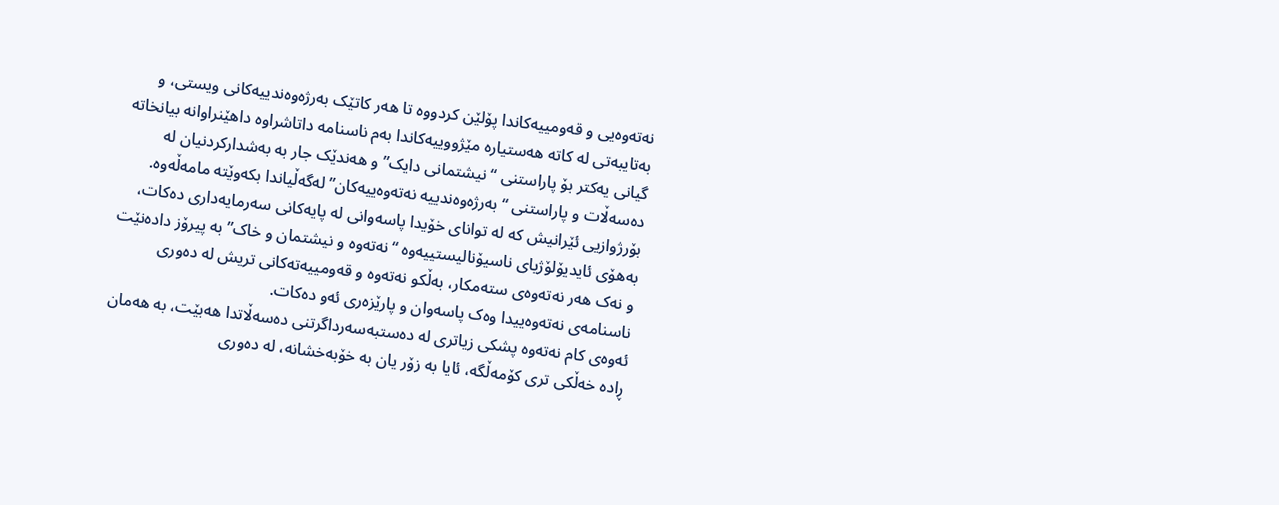نەتەوەیی و قەومییەکاندا پۆلێن کردووە تا هەر کاتێک بەرژەوەندییەکانی ویستی، و بەتایبەتی لە کاتە هەستیارە مێژووییەکاندا بەم ناسنامە داتاشراوە داهێنراوانە بیانخاتە گیانی یەکتر بۆ پاراستنی “نیشتمانی دایک” و هەندێک جار بە بەشدارکردنیان لە دەسەڵات و پاراستنی “بەرژەوەندییە نەتەوەییەکان” لەگەڵیاندا بکەوێتە مامەڵەوە. بۆرژوازیی ئێرانیش کە لە توانای خۆیدا پاسەوانی لە پایەکانی سەرمایەداری دەکات، بەهۆی ئایدیۆلۆژیای ناسیۆنالیستییەوە “نەتەوە و نیشتمان و خاک” بە پیرۆز دادەنێت و نەک هەر نەتەوەی ستەمکار، بەڵکو نەتەوە و قەومییەتەکانی تریش لە دەوری ناسنامەی نەتەوەییدا وەک پاسەوان و پارێزەری ئەو دەکات.
ئەوەی کام نەتەوە پشکی زیاتری لە دەستبەسەرداگرتنی دەسەڵاتدا هەبێت، بە هەمان ڕادە خەڵکی تری کۆمەڵگە، ئایا بە زۆر یان بە خۆبەخشانە، لە دەوری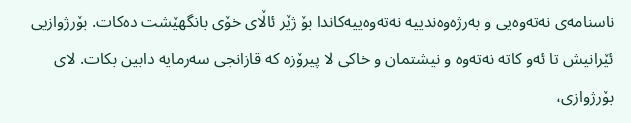ناسنامەی نەتەوەیی و بەرژەوەندییە نەتەوەییەکاندا بۆ ژێر ئاڵای خۆی بانگهێشت دەکات. بۆرژوازیی ئێرانیش تا ئەو کاتە نەتەوە و نیشتمان و خاکی لا پیرۆزە کە قازانجی سەرمایە دابین بکات. لای بۆرژوازی،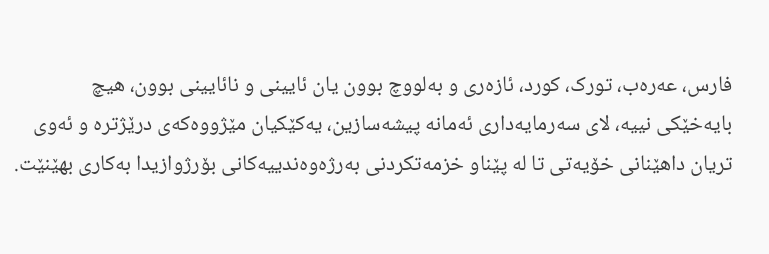فارس، عەرەب، تورک، کورد، ئازەری و بەلووچ بوون یان ئایینی و نائایینی بوون، هیچ بایەخێکی نییە، لای سەرمایەداری ئەمانە پیشەسازین، یەکێکیان مێژووەکەی درێژترە و ئەوی تریان داهێنانی خۆیەتی تا لە پێناو خزمەتکردنی بەرژەوەندییەکانی بۆرژوازیدا بەکاری بهێنێت.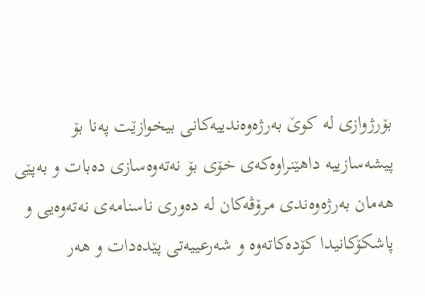بۆرژوازی لە کوێ بەرژەوەندییەکانی بیخوازێت پەنا بۆ پیشەسازییە داهێنراوەکەی خۆی بۆ نەتەوەسازی دەبات و بەپێی هەمان بەرژەوەندی مرۆڤەکان لە دەوری ناسنامەی نەتەوەیی و پاشکۆکانیدا کۆدەکاتەوە و شەرعییەتی پێدەدات و هەر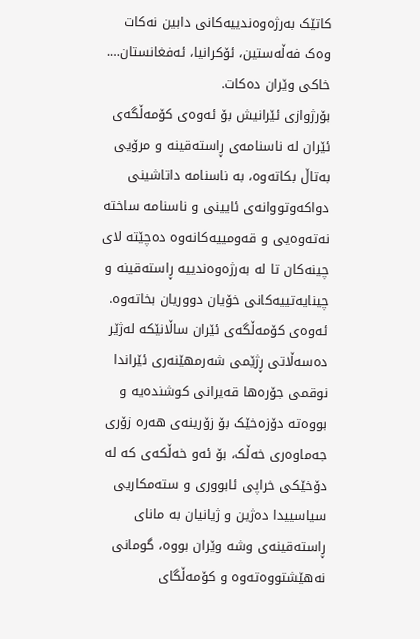کاتێک بەرژەوەندییەکانی دابین نەکات وەک فەڵەستین، ئۆکرانیا، ئەفغانستان…. خاکی وێران دەکات.
بۆرژوازی ئێرانیش بۆ ئەوەی کۆمەڵگەی ئێران لە ناسنامەی ڕاستەقینە و مرۆیی بەتاڵ بکاتەوە، بە ناسنامە داتاشینی دواکەوتووانەی ئایینی و ناسنامە ساختە نەتەوەیی و قەومییەکانەوە دەچێتە لای چینەکان تا لە بەرژەوەندییە ڕاستەقینە و چینایەتییەکانی خۆیان دووریان بخاتەوە. ئەوەی کۆمەڵگەی ئێران ساڵانێکە لەژێر دەسەڵاتی ڕژێمی شەرمهێنەری ئێراندا نوقمی جۆرەها قەیرانی کوشندەیە و بووەتە دۆزەخێک بۆ زۆرینەی هەرە زۆری جەماوەری خەڵک، بۆ ئەو خەڵکەی کە لە دۆخێکی خراپی ئابووری و ستەمکاریی سیاسییدا دەژین و ژیانیان بە مانای ڕاستەقینەی وشە وێران بووە، گومانی نەهێشتووەتەوە و کۆمەڵگای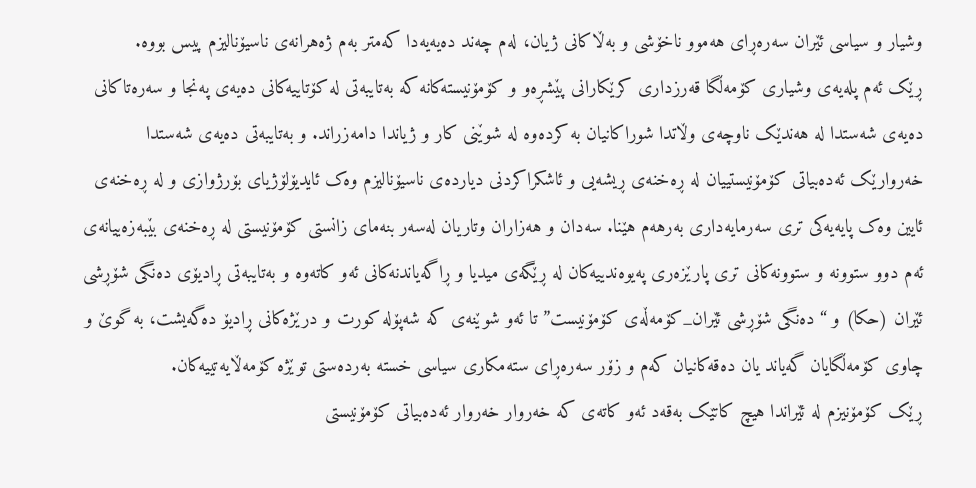وشیار و سیاسی ئێران سەرەڕای هەموو ناخۆشی و بەڵاکانی ژیان، لەم چەند دەیەیەدا کەمتر بەم ژەهرانەی ناسیۆنالیزم پیس بووە.
ڕێک ئەم پلەیەی وشیاری کۆمەڵگا قەرزداری کرێکارانی پێشڕەو و کۆمۆنیستەکانە کە بەتایبەتی لە کۆتاییەکانی دەیەی پەنجا و سەرەتاکانی دەیەی شەستدا لە هەندێک ناوچەی وڵاتدا شوراکانیان بە کردەوە لە شوێنی کار و ژیاندا دامەزراند. و بەتایبەتی دەیەی شەستدا خەروارێک ئەدەبیاتی کۆمۆنیستییان لە ڕەخنەی ڕیشەیی و ئاشکراکردنی دیاردەی ناسیۆنالیزم وەک ئایدیۆلۆژیای بۆرژوازی و لە ڕەخنەی ئایین وەک پایەیەکی تری سەرمایەداری بەرهەم هێنا. سەدان و هەزاران وتاریان لەسەر بنەمای زانستی کۆمۆنیستی لە ڕەخنەی بێبەزەییانەی ئەم دوو ستوونە و ستوونەکانی تری پارێزەری پەیوەندییەکان لە ڕێگەی میدیا و ڕاگەیاندنەکانی ئەو کاتەوە و بەتایبەتی ڕادیۆی دەنگی شۆڕشی ئێران (حکا) و “دەنگی شۆڕشی ئێران_کۆمەڵەی کۆمۆنیست” تا ئەو شوێنەی کە شەپۆلە کورت و درێژەکانی ڕادیۆ دەگەیشت، بە گوێ و چاوی کۆمەڵگایان گەیاند یان دەقەکانیان کەم و زۆر سەرەڕای ستەمکاری سیاسی خستە بەردەستی توێژە کۆمەڵایەتییەکان.
ڕێک کۆمۆنیزم لە ئێراندا هیچ کاتێک بەقەد ئەو کاتەی کە خەروار خەروار ئەدەبیاتی کۆمۆنیستی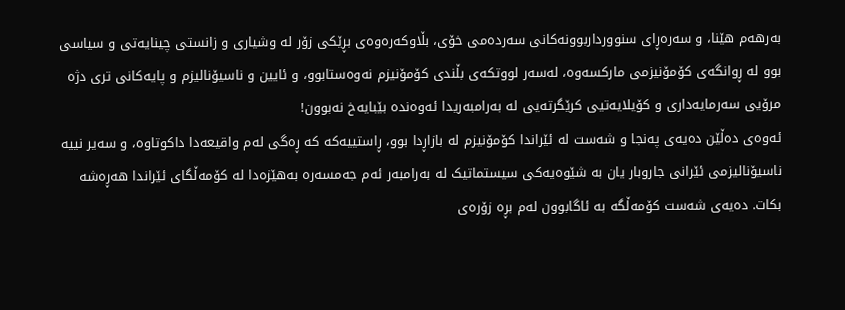بەرهەم هێنا، و سەرەڕای سنوورداربوونەکانی سەردەمی خۆی، بڵاوکەرەوەی بڕێکی زۆر لە وشیاری و زانستی چینایەتی و سیاسی بوو لە ڕوانگەی کۆمۆنیزمی مارکسەوە، لەسەر لووتکەی بڵندی کۆمۆنیزم نەوەستابوو، و ئایین و ناسیۆنالیزم و پایەکانی تری دژە مرۆیی سەرمایەداری و کۆیلایەتیی کرێگرتەیی لە بەرامبەریدا ئەوەندە بێبایەخ نەبوون!
ئەوەی دەڵێن دەیەی پەنجا و شەست لە ئێراندا کۆمۆنیزم لە بازاڕدا بوو، ڕاستییەکە کە ڕەگی لەم واقیعەدا داکوتاوە، و سەیر نییە ناسیۆنالیزمی ئێرانی جاروبار یان بە شێوەیەکی سیستماتیک لە بەرامبەر ئەم جەمسەرە بەهێزەدا لە کۆمەڵگای ئێراندا هەڕەشە بکات. دەیەی شەست کۆمەڵگە بە ئاگابوون لەم بڕە زۆرەی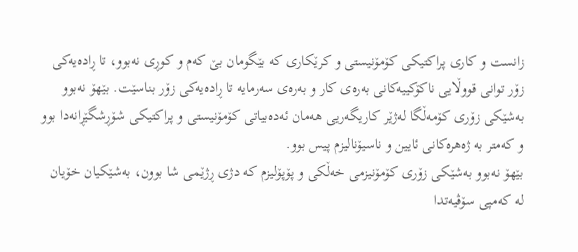زانست و کاری پراکتیکی کۆمۆنیستی و کرێکاری کە بێگومان بێ کەم و کوڕی نەبوو، تا ڕادەیەکی زۆر توانی قووڵایی ناکۆکییەکانی بەرەی کار و بەرەی سەرمایە تا ڕادەیەکی زۆر بناسێت. بێهۆ نەبوو بەشێکی زۆری کۆمەڵگا لەژێر کاریگەریی هەمان ئەدەبیاتی کۆمۆنیستی و پراکتیکی شۆڕشگێڕانەدا بوو و کەمتر بە ژەهرەکانی ئایین و ناسیۆنالیزم پیس بوو.
بێهۆ نەبوو بەشێکی زۆری کۆمۆنیزمی خەڵکی و پۆپۆلیزم کە دژی ڕژێمی شا بوون، بەشێکیان خۆیان لە کەمپی سۆڤیەتدا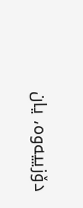دۆزییەوە، یان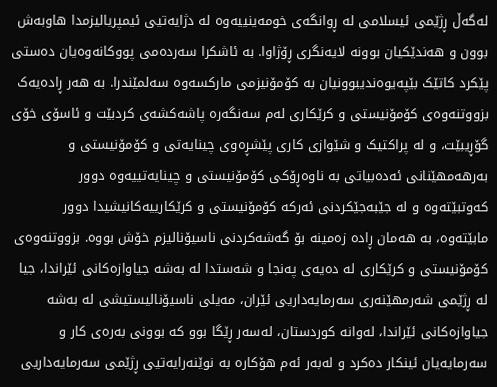لەگەڵ ڕژێمی ئیسلامی لە ڕوانگەی خومەینییەوە لە دژایەتیی ئیمپریالیزمدا هاوبەش بوون و هەندێکیان بوونە لایەنگری ڕۆژاوا. بە ئاشکرا سەردەمی پووکانەوەیان دەستی پێکرد کاتێک بێپەیوەندیبوونیان بە کۆمۆنیزمی مارکسەوە سەلمێندرا. بە هەر ڕادەیەک بزووتنەوەی کۆمۆنیستی و کرێکاری لەم سەنگەرە پاشەکشەی کردبێت و ئاسۆی خۆی گۆڕیبێت، و لە پراکتیک و شێوازی کاری پێشڕەوی چینایەتی و کۆمۆنیستی و بەرهەمهێنانی ئەدەبیاتی بە ناوەڕۆکی کۆمۆنیستی و چینایەتییەوە دوور کەوتبێتەوە و لە جێبەجێکردنی ئەرکە کۆمۆنیستی و کرێکارییەکانیشیدا دوور مابێتەوە، بە هەمان ڕادە زەمینە بۆ گەشەکردنی ناسیۆنالیزم خۆش بووە. بزووتنەوەی کۆمۆنیستی و کرێکاری لە دەیەی پەنجا و شەستدا لە بەشە جیاوازەکانی ئێراندا، جیا لە ڕژێمی شەرمهێنەری سەرمایەداریی ئێران، مەیلی ناسیۆنالیستیشی لە بەشە جیاوازەکانی ئێراندا، لەوانە کوردستان، لەسەر ڕێگا بوو کە بوونی بەرەی کار و سەرمایەیان ئینکار دەکرد و لەبەر ئەم هۆکارە بە نوێنەرایەتیی ڕژێمی سەرمایەداریی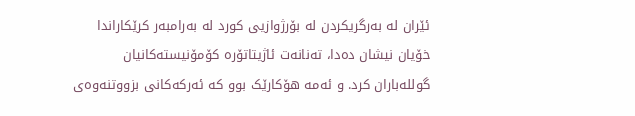ئێران لە بەرگریکردن لە بۆرژوازیی کورد لە بەرامبەر کرێکاراندا خۆیان نیشان دەدا، تەنانەت ئاژیتاتۆرە کۆمۆنیستەکانیان گوللەباران کرد. و ئەمە هۆکارێک بوو کە ئەرکەکانی بزووتنەوەی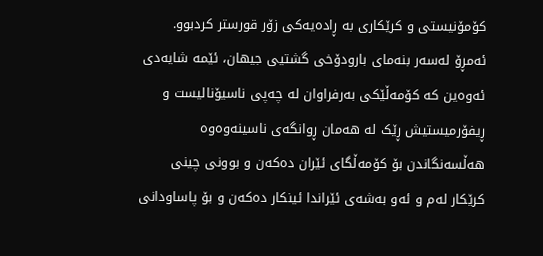کۆمۆنیستی و کرێکاری بە ڕادەیەکی زۆر قورستر کردبوو.
ئەمڕۆ لەسەر بنەمای بارودۆخی گشتیی جیهان، ئێمە شایەدی ئەوەین کە کۆمەڵێکی بەرفراوان لە چەپی ناسیۆنالیست و ڕیفۆرمیستیش ڕێک لە هەمان ڕوانگەی ناسینەوەوە هەڵسەنگاندن بۆ کۆمەڵگای ئێران دەکەن و بوونی چینی کرێکار لەم و ئەو بەشەی ئێراندا ئینکار دەکەن و بۆ پاساودانی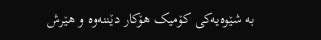بە شێوەیەکی کۆمیک هۆکار دێننەوە و هێرش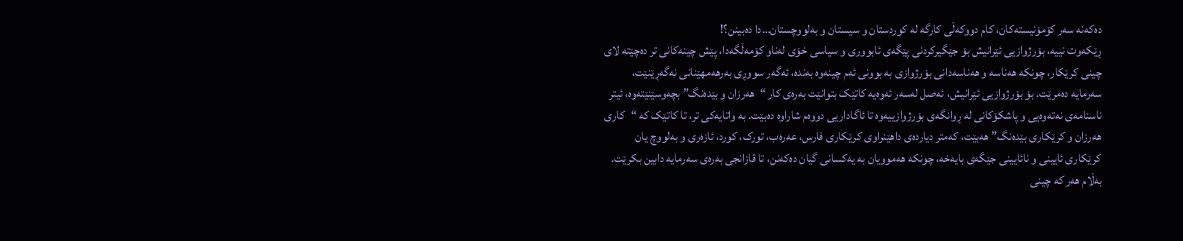دەکەنە سەر کۆمۆنیستەکان، کام دووکەڵی کارگە لە کوردستان و سیستان و بەلووچستان…دا دەبینن؟!
ڕێکەوت نییە، بۆرژوازیی ئێرانیش بۆ جێگیرکردنی پێگەی ئابووری و سیاسی خۆی لەناو کۆمەڵگەدا، پێش چینەکانی تر دەچێتە لای چینی کرێکار، چونکە هەناسە و هەناسەدانی بۆرژوازی بە بوونی ئەم چینەوە بەندە، ئەگەر سووڕی بەرهەمهێنانی نەگەڕێنێت، سەرمایە دەمرێت. بۆ بۆرژوازیی ئێرانیش، ئەصل لەسەر ئەوەیە کاتێک بتوانێت بەرەی کار “هەرزان و بێدەنگ” بچەوسێنێتەوە، ئیتر ناسنامەی نەتەوەیی و پاشکۆکانی لە ڕوانگەی بۆرژوازییەوە تا ئاگاداریی دووەم شاراوە دەبێت. بە واتایەکی تر، تا کاتێک کە “کاری هەرزان و کرێکاری بێدەنگ” هەبێت، کەمتر دیاردەی داهێنراوی کرێکاری فارس، عەرەب، تورک، کورد، ئازەری و بەلووچ یان کرێکاری ئایینی و نائایینی جێگەی بایەخە، چونکە هەموویان بە یەکسانی گیان دەکەنن، تا قازانجی بەرەی سەرمایە دابین بکرێت. بەڵام هەر کە چینی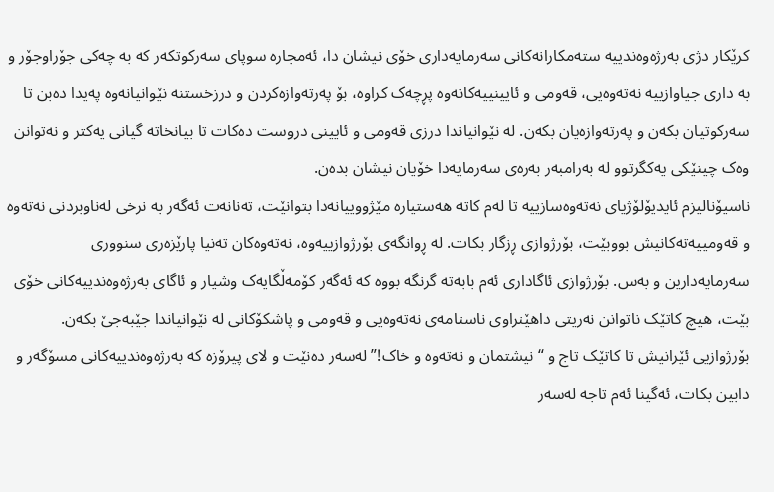کرێکار دژی بەرژەوەندییە ستەمکارانەکانی سەرمایەداری خۆی نیشان دا، ئەمجارە سوپای سەرکوتکەر کە بە چەکی جۆراوجۆر و بە داری جیاوازییە نەتەوەیی، قەومی و ئایینییەکانەوە پڕچەک کراوە، بۆ پەرتەوازەکردن و درزخستنە نێوانیانەوە پەیدا دەبن تا سەرکوتیان بکەن و پەرتەوازەیان بکەن. لە نێوانیاندا درزی قەومی و ئایینی دروست دەکات تا بیانخاتە گیانی یەکتر و نەتوانن وەک چینێکی یەکگرتوو لە بەرامبەر بەرەی سەرمایەدا خۆیان نیشان بدەن.
ناسیۆنالیزم ئایدیۆلۆژیای نەتەوەسازییە تا لەم کاتە هەستیارە مێژووییانەدا بتوانێت، تەنانەت ئەگەر بە نرخی لەناوبردنی نەتەوە و قەومییەتەکانیش بووبێت، بۆرژوازی ڕزگار بکات. لە ڕوانگەی بۆرژوازییەوە، نەتەوەکان تەنیا پارێزەری سنووری سەرمایەدارین و بەس. بۆرژوازی ئاگاداری ئەم بابەتە گرنگە بووە کە ئەگەر کۆمەڵگایەک وشیار و ئاگای بەرژەوەندییەکانی خۆی بێت، هیچ کاتێک ناتوانن نەریتی داهێنراوی ناسنامەی نەتەوەیی و قەومی و پاشکۆکانی لە نێوانیاندا جێبەجێ بکەن. بۆرژوازیی ئێرانیش تا کاتێک تاج و “نیشتمان و نەتەوە و خاک!” لەسەر دەنێت و لای پیرۆزە کە بەرژەوەندییەکانی مسۆگەر و دابین بکات، ئەگینا ئەم تاجە لەسەر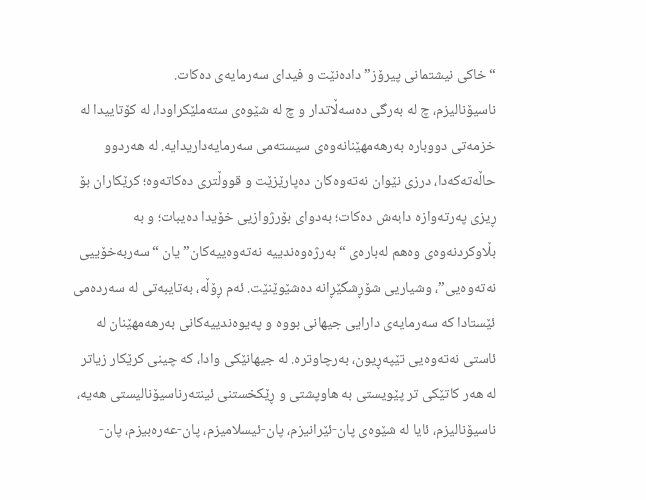“خاکی نیشتمانی پیرۆز” دادەنێت و فیدای سەرمایەی دەکات.
ناسیۆنالیزم، چ لە بەرگی دەسەڵاتدار و چ لە شێوەی ستەملێکراودا، لە کۆتاییدا لە خزمەتی دووبارە بەرهەمهێنانەوەی سیستەمی سەرمایەداریدایە. لە هەردوو حاڵەتەکەدا، درزی نێوان نەتەوەکان دەپارێزێت و قووڵتری دەکاتەوە؛ کرێکاران بۆ ڕیزی پەرتەوازە دابەش دەکات؛ بەدوای بۆرژوازیی خۆیدا دەیبات؛ و بە بڵاوکردنەوەی وەهم لەبارەی “بەرژەوەندییە نەتەوەییەکان” یان “سەربەخۆییی نەتەوەیی”، وشیاریی شۆڕشگێڕانە دەشێوێنێت. ئەم ڕۆڵە، بەتایبەتی لە سەردەمی ئێستادا کە سەرمایەی دارایی جیهانی بووە و پەیوەندییەکانی بەرهەمهێنان لە ئاستی نەتەوەیی تێپەڕیون، بەرچاوترە. لە جیهانێکی وادا، کە چینی کرێکار زیاتر لە هەر کاتێکی تر پێویستی بە هاوپشتی و ڕێکخستنی ئینتەرناسیۆنالیستی هەیە، ناسیۆنالیزم، ئایا لە شێوەی پان-ئێرانیزم، پان-ئیسلامیزم، پان-عەرەبیزم، پان-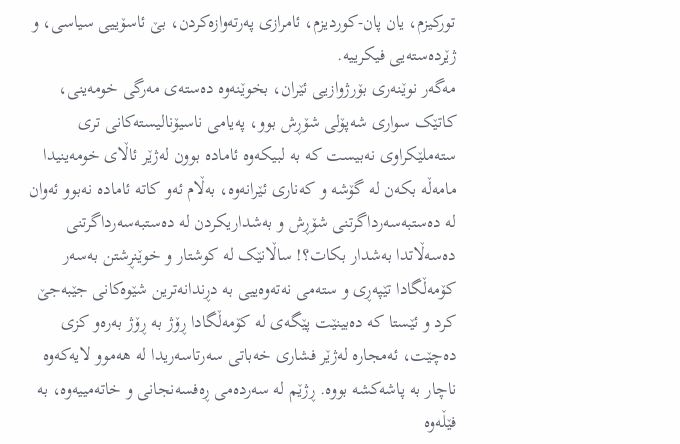تورکیزم، یان پان-کوردیزم، ئامرازی پەرتەوازەکردن، بێ ئاسۆییی سیاسی، و ژێردەستەیی فیکرییە.
مەگەر نوێنەری بۆرژوازیی ئێران، بخوێنەوە دەستەی مەرگی خومەینی، کاتێک سواری شەپۆلی شۆڕش بوو، پەیامی ناسیۆنالیستەکانی تری ستەملێکراوی نەبیست کە بە لبیکەوە ئامادە بوون لەژێر ئاڵای خومەینیدا مامەڵە بکەن لە گۆشە و کەناری ئێرانەوە، بەڵام ئەو کاتە ئامادە نەبوو ئەوان لە دەستبەسەرداگرتنی شۆڕش و بەشداریکردن لە دەستبەسەرداگرتنی دەسەڵاتدا بەشدار بکات؟! ساڵانێک لە کوشتار و خوێنڕشتن بەسەر کۆمەڵگادا تێپەڕی و ستەمی نەتەوەییی بە دڕندانەترین شێوەکانی جێبەجێ کرد و ئێستا کە دەبینێت پێگەی لە کۆمەڵگادا ڕۆژ بە ڕۆژ بەرەو کزی دەچێت، ئەمجارە لەژێر فشاری خەباتی سەرتاسەریدا لە هەموو لایەکەوە ناچار بە پاشەکشە بووە. ڕژێم لە سەردەمی ڕەفسەنجانی و خاتەمییەوە، بە فێڵەوە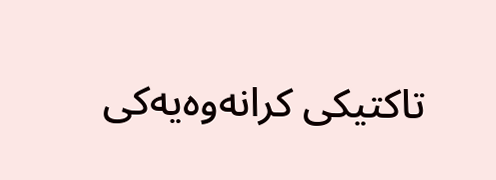تاکتیکی کرانەوەیەکی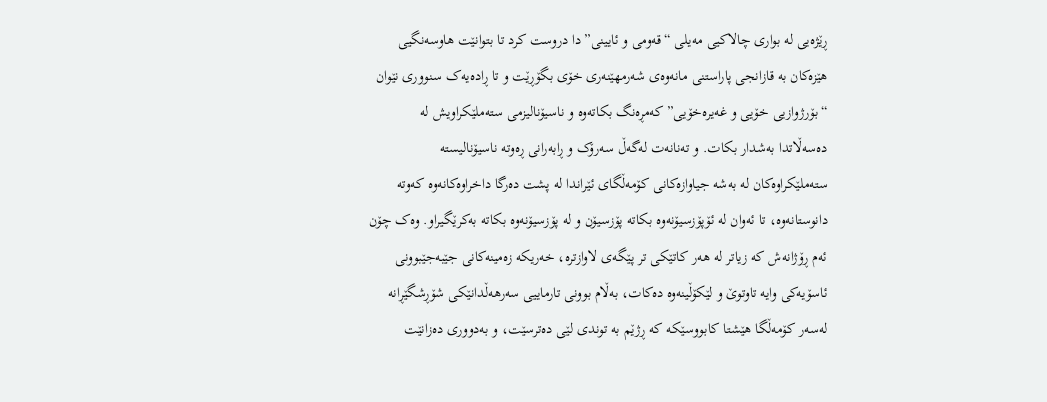ڕێژەیی لە بواری چالاکیی مەیلی “قەومی و ئایینی”دا دروست کرد تا بتوانێت هاوسەنگیی هێزەکان بە قازانجی پاراستنی مانەوەی شەرمهێنەری خۆی بگۆڕێت و تا ڕادەیەک سنووری نێوان “بۆرژوازیی خۆیی و غەیرەخۆیی” کەمڕەنگ بکاتەوە و ناسیۆنالیزمی ستەملێکراویش لە دەسەڵاتدا بەشدار بکات. و تەنانەت لەگەڵ سەرۆک و ڕابەرانی ڕەوتە ناسیۆنالیستە ستەملێکراوەکان لە بەشە جیاوازەکانی کۆمەڵگای ئێراندا لە پشت دەرگا داخراوەکانەوە کەوتە دانوستانەوە، تا ئەوان لە ئۆپۆزسیۆنەوە بکاتە پۆزسیۆن و لە پۆزسیۆنەوە بکاتە بەکرێگیراو. وەک چۆن ئەم ڕۆژانەش کە زیاتر لە هەر کاتێکی تر پێگەی لاوازترە، خەریکە زەمینەکانی جێبەجێبوونی ئاسۆیەکی وایە تاوتوێ و لێکۆڵینەوە دەکات، بەڵام بوونی تارماییی سەرهەڵدانێکی شۆڕشگێڕانە لەسەر کۆمەڵگا هێشتا کابووسێکە کە ڕژێم بە توندی لێی دەترسێت، و بەدووری دەزانێت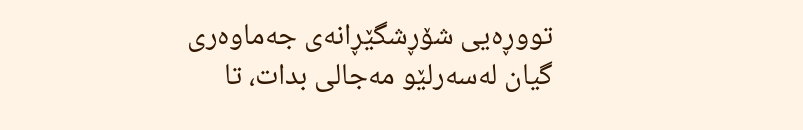تووڕەیی شۆڕشگێڕانەی جەماوەری گیان لەسەرلێو مەجالی بدات، تا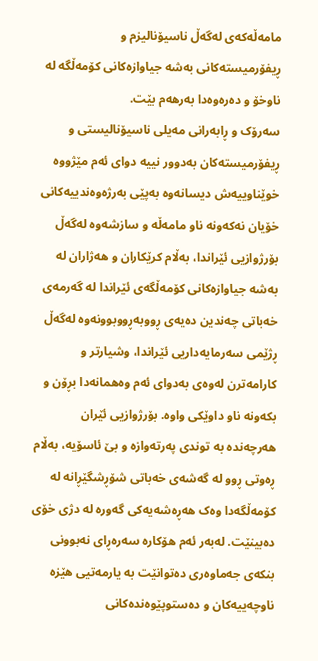مامەڵەکەی لەگەڵ ناسیۆنالیزم و ڕیفۆرمیستەکانی بەشە جیاوازەکانی کۆمەڵگە لە ناوخۆ و دەرەوەدا بەرهەم بێت.
سەرۆک و ڕابەرانی مەیلی ناسیۆنالیستی و ڕیفۆرمیستەکان بەدوور نییە دوای ئەم مێژووە خوێناوییەش دیسانەوە بەپێی بەرژەوەندییەکانی خۆیان نەکەونە ناو مامەڵە و سازشەوە لەگەڵ بۆرژوازیی ئێراندا، بەڵام کرێکاران و هەژاران لە بەشە جیاوازەکانی کۆمەڵگەی ئێراندا لە گەرمەی خەباتی چەندین دەیەی ڕووبەڕووبوونەوە لەگەڵ ڕژێمی سەرمایەداریی ئێراندا، وشیارتر و کارامەترن لەوەی بەدوای ئەم وەهمانەدا بڕۆن و بکەونە ناو داوێکی واوە. بۆرژوازیی ئێران هەرچەندە بە توندی پەرتەوازە و بێ ئاسۆیە، بەڵام ڕەوتی ڕوو لە گەشەی خەباتی شۆڕشگێڕانە لە کۆمەڵگەدا وەک هەڕەشەیەکی گەورە لە دژی خۆی دەبینێت. لەبەر ئەم هۆکارە سەرەڕای نەبوونی بنکەی جەماوەری دەتوانێت بە یارمەتیی هێزە ناوچەییەکان و دەستوپێوەندەکانی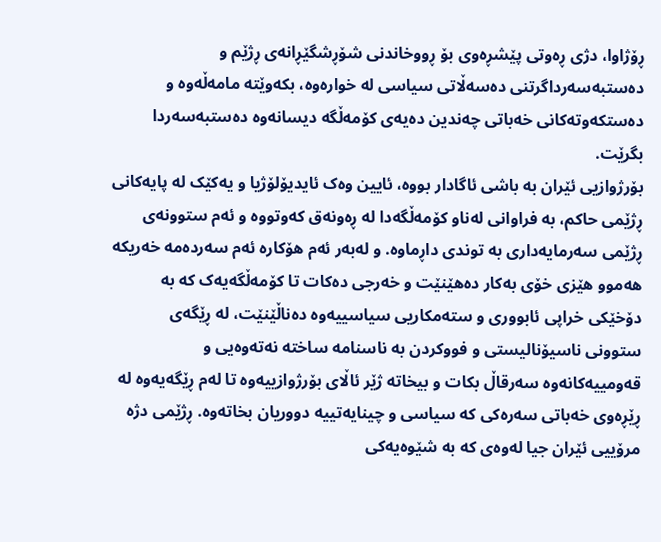ڕۆژاوا، دژی ڕەوتی پێشڕەوی بۆ ڕووخاندنی شۆڕشگێڕانەی ڕژێم و دەستبەسەرداگرتنی دەسەڵاتی سیاسی لە خوارەوە، بکەوێتە مامەڵەوە و دەستکەوتەکانی خەباتی چەندین دەیەی کۆمەڵگە دیسانەوە دەستبەسەردا بگرێت.
بۆرژوازیی ئێران بە باشی ئاگادار بووە، ئایین وەک ئایدیۆلۆژیا و یەکێک لە پایەکانی ڕژێمی حاکم، بە فراوانی لەناو کۆمەڵگەدا لە ڕەونەق کەوتووە و ئەم ستوونەی ڕژێمی سەرمایەداری بە توندی داڕماوە. و لەبەر ئەم هۆکارە ئەم سەردەمە خەریکە هەموو هێزی خۆی بەکار دەهێنێت و خەرجی دەکات تا کۆمەڵگەیەک کە بە دۆخێکی خراپی ئابووری و ستەمکاریی سیاسییەوە دەناڵێنێت، لە ڕێگەی ستوونی ناسیۆنالیستی و فووکردن بە ناسنامە ساختە نەتەوەیی و قەومییەکانەوە سەرقاڵ بکات و بیخاتە ژێر ئاڵای بۆرژوازییەوە تا لەم ڕێگەیەوە لە ڕێڕەوی خەباتی سەرەکی کە سیاسی و چینایەتییە دووریان بخاتەوە. ڕژێمی دژە مرۆییی ئێران جیا لەوەی کە بە شێوەیەکی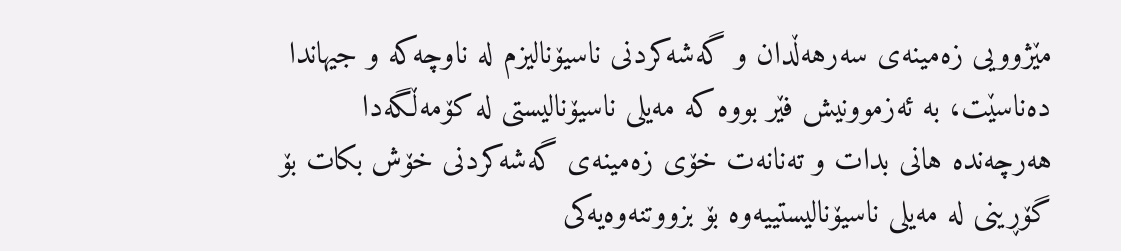مێژوویی زەمینەی سەرهەڵدان و گەشەکردنی ناسیۆنالیزم لە ناوچەکە و جیهاندا دەناسێت، بە ئەزموونیش فێر بووە کە مەیلی ناسیۆنالیستی لە کۆمەڵگەدا هەرچەندە هانی بدات و تەنانەت خۆی زەمینەی گەشەکردنی خۆش بکات بۆ گۆڕینی لە مەیلی ناسیۆنالیستییەوە بۆ بزووتنەوەیەکی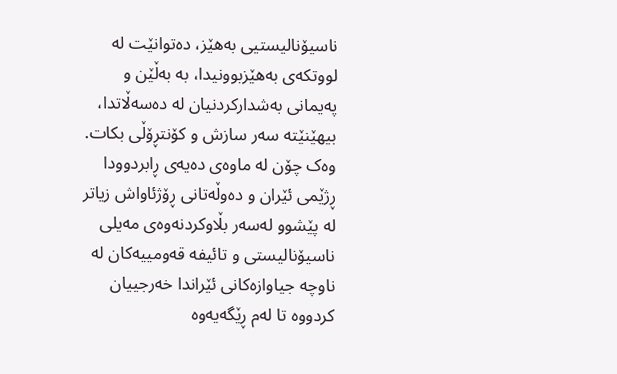ناسیۆنالیستیی بەهێز، دەتوانێت لە لووتکەی بەهێزبوونیدا، بە بەڵێن و پەیمانی بەشدارکردنیان لە دەسەڵاتدا، بیهێنێتە سەر سازش و کۆنتڕۆڵی بکات. وەک چۆن لە ماوەی دەیەی ڕابردوودا ڕژێمی ئێران و دەوڵەتانی ڕۆژئاواش زیاتر لە پێشوو لەسەر بڵاوکردنەوەی مەیلی ناسیۆنالیستی و تائیفە قەومییەکان لە ناوچە جیاوازەکانی ئێراندا خەرجییان کردووە تا لەم ڕێگەیەوە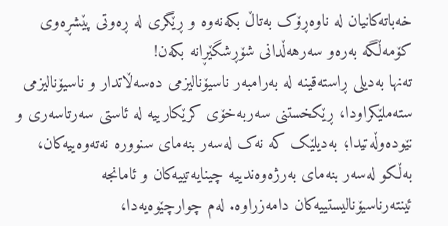خەباتەکانیان لە ناوەڕۆک بەتاڵ بکەنەوە و ڕێگری لە ڕەوتی پێشڕەوی کۆمەڵگە بەرەو سەرهەڵدانی شۆڕشگێڕانە بکەن!
تەنها بەدیلی ڕاستەقینە لە بەرامبەر ناسیۆنالیزمی دەسەڵاتدار و ناسیۆنالیزمی ستەملێکراودا، ڕێکخستنی سەربەخۆی کرێکارییە لە ئاستی سەرتاسەری و نێودەوڵەتیدا؛ بەدیلێک کە نەک لەسەر بنەمای سنوورە نەتەوەییەکان، بەڵکو لەسەر بنەمای بەرژەوەندییە چینایەتییەکان و ئامانجە ئینتەرناسیۆنالیستییەکان دامەزراوە. لەم چوارچێوەیەدا،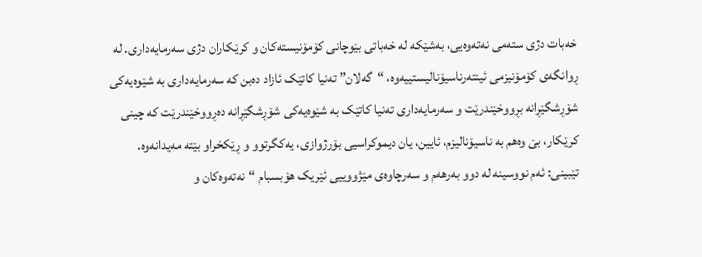خەبات دژی ستەمی نەتەوەیی، بەشێکە لە خەباتی بێوچانی کۆمۆنیستەکان و کرێکاران دژی سەرمایەداری. لە ڕوانگەی کۆمۆنیزمی ئینتەرناسیۆنالیستییەوە، “گەلان” تەنیا کاتێک ئازاد دەبن کە سەرمایەداری بە شێوەیەکی شۆڕشگێڕانە بڕووخێندرێت و سەرمایەداری تەنیا کاتێک بە شێوەیەکی شۆڕشگێڕانە دەڕووخێندرێت کە چینی کرێکار، بێ وەهم بە ناسیۆنالیزم، ئایین، یان دیموکراسیی بۆرژوازی، یەکگرتوو و ڕێکخراو بێتە مەیدانەوە.
تێبینی: ئەم نووسینە لە دوو بەرهەم و سەرچاوەی مێژووییی ئێریک هۆبسبام “نەتەوەکان و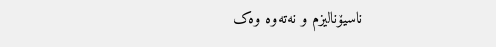ناسیۆنالیزم و نەتەوە وەک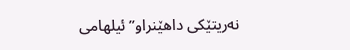نەریتێکی داهێنراو” ئیلهامی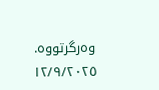وەرگرتووە.
١٢/٩/٢٠٢٥